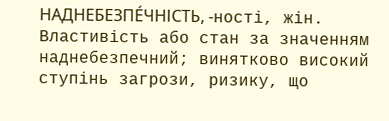НАДНЕБЕЗПЕ́ЧНІСТЬ, -ності, жін. Властивість або стан за значенням наднебезпечний; винятково високий ступінь загрози, ризику, що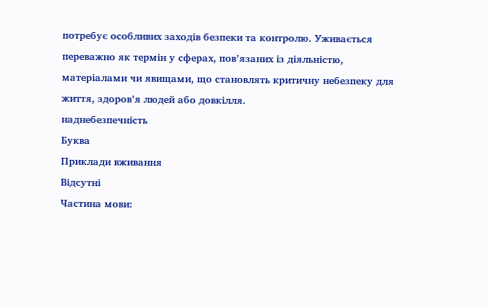потребує особливих заходів безпеки та контролю. Уживається переважно як термін у сферах, пов’язаних із діяльністю, матеріалами чи явищами, що становлять критичну небезпеку для життя, здоров’я людей або довкілля.
наднебезпечність
Буква
Приклади вживання
Відсутні
Частина мови: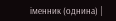іменник (однина) |